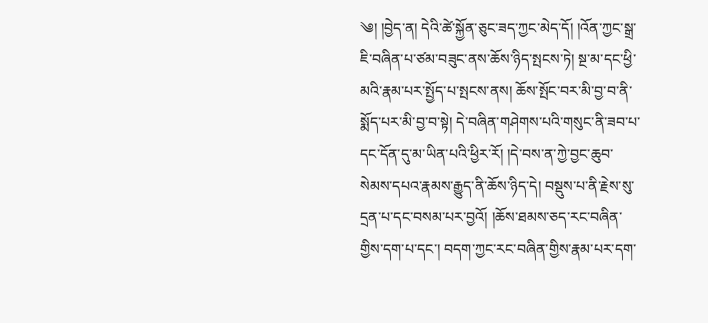༄། །བྱེད་ན། དེའི་ཚེ་སྐྱོན་ཅུང་ཟད་ཀྱང་མེད་དོ། །འོན་ཀྱང་སྒྲ་ཇི་བཞིན་པ་ཙམ་བཟུང་ནས་ཆོས་ཉིད་སྤངས་ཏེ། སྔ་མ་དང་ཕྱི་མའི་རྣམ་པར་སྤྱོད་པ་སྤངས་ནས། ཆོས་སྤོང་བར་མི་བྱ་བ་ནི་སྨོད་པར་མི་བྱ་བ་སྟེ། དེ་བཞིན་གཤེགས་པའི་གསུང་ནི་ཟབ་པ་དང་དོན་དུ་མ་ཡིན་པའི་ཕྱིར་རོ། །དེ་བས་ན་ཀྱེ་བྱང་ཆུབ་སེམས་དཔའ་རྣམས་རྒྱུད་ནི་ཆོས་ཉིད་དེ། བསྡུས་པ་ནི་རྗེས་སུ་དྲན་པ་དང་བསམ་པར་བྱའོ། །ཆོས་ཐམས་ཅད་རང་བཞིན་གྱིས་དག་པ་དང་། བདག་ཀྱང་རང་བཞིན་གྱིས་རྣམ་པར་དག་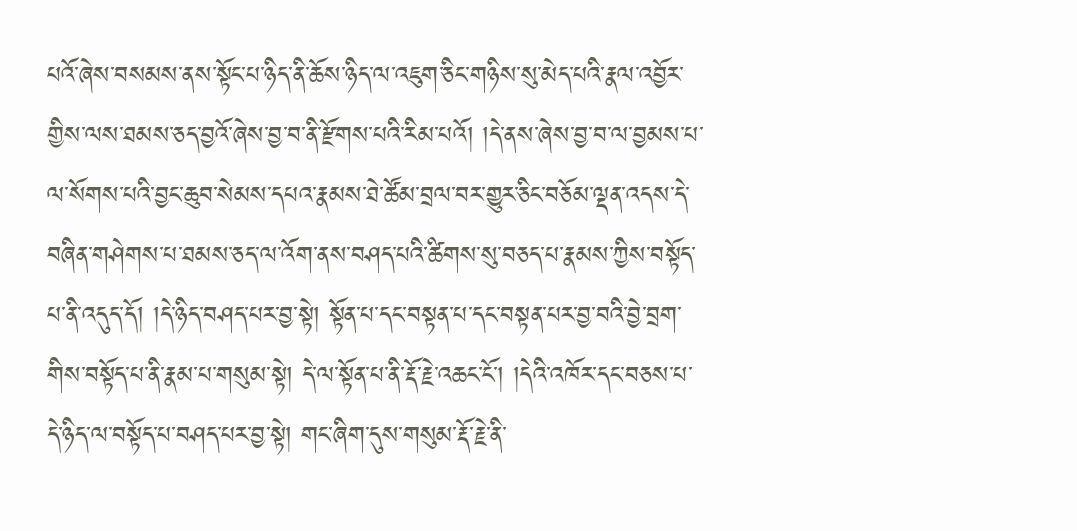པའོ་ཞེས་བསམས་ནས་སྟོང་པ་ཉིད་ནི་ཆོས་ཉིད་ལ་འཇུག་ཅིང་གཉིས་སུ་མེད་པའི་རྣལ་འབྱོར་གྱིས་ལས་ཐམས་ཅད་བྱའོ་ཞེས་བྱ་བ་ནི་རྫོགས་པའི་རིམ་པའོ། །དེ་ནས་ཞེས་བྱ་བ་ལ་བྱམས་པ་ལ་སོགས་པའི་བྱང་ཆུབ་སེམས་དཔའ་རྣམས་ཐེ་ཚོམ་བྲལ་བར་གྱུར་ཅིང་བཅོམ་ལྡན་འདས་དེ་བཞིན་གཤེགས་པ་ཐམས་ཅད་ལ་འོག་ནས་བཤད་པའི་ཚིགས་སུ་བཅད་པ་རྣམས་ཀྱིས་བསྟོད་པ་ནི་འདུད་དོ། །དེ་ཉིད་བཤད་པར་བྱ་སྟེ། སྟོན་པ་དང་བསྟན་པ་དང་བསྟན་པར་བྱ་བའི་བྱེ་བྲག་གིས་བསྟོད་པ་ནི་རྣམ་པ་གསུམ་སྟེ། དེ་ལ་སྟོན་པ་ནི་རྡོ་རྗེ་འཆང་ངོ་། །དེའི་འཁོར་དང་བཅས་པ་དེ་ཉིད་ལ་བསྟོད་པ་བཤད་པར་བྱ་སྟེ། གང་ཞིག་དུས་གསུམ་རྡོ་རྗེ་ནི་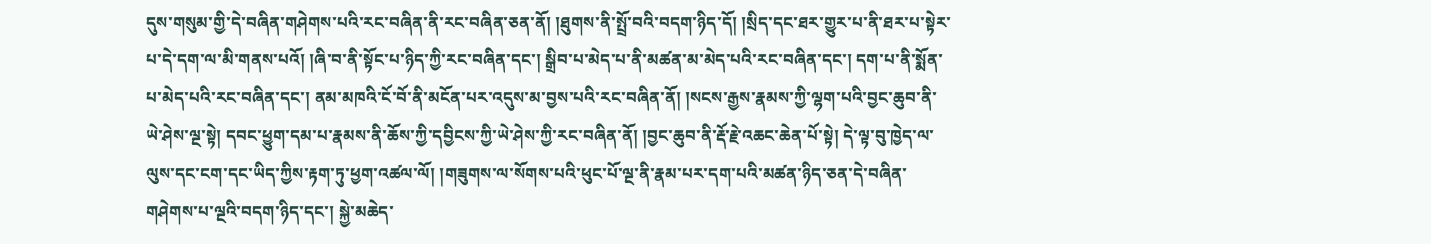དུས་གསུམ་གྱི་དེ་བཞིན་གཤེགས་པའི་རང་བཞིན་ནི་རང་བཞིན་ཅན་ནོ། །ཐུགས་ནི་སྤྲོ་བའི་བདག་ཉིད་དོ། །སྲིད་དང་ཐར་གྱུར་པ་ནི་ཐར་པ་སྟེར་པ་དེ་དག་ལ་མི་གནས་པའོ། །ཞི་བ་ནི་སྟོང་པ་ཉིད་ཀྱི་རང་བཞིན་དང་། སྒྲིབ་པ་མེད་པ་ནི་མཚན་མ་མེད་པའི་རང་བཞིན་དང་། དག་པ་ནི་སྨོན་པ་མེད་པའི་རང་བཞིན་དང་། ནམ་མཁའི་ངོ་བོ་ནི་མངོན་པར་འདུས་མ་བྱས་པའི་རང་བཞིན་ནོ། །སངས་རྒྱས་རྣམས་ཀྱི་ལྷག་པའི་བྱང་ཆུབ་ནི་ཡེ་ཤེས་ལྔ་སྟེ། དབང་ཕྱུག་དམ་པ་རྣམས་ནི་ཆོས་ཀྱི་དབྱིངས་ཀྱི་ཡེ་ཤེས་ཀྱི་རང་བཞིན་ནོ། །བྱང་ཆུབ་ནི་རྡོ་རྗེ་འཆང་ཆེན་པོ་སྟེ། དེ་ལྟ་བུ་ཁྱེད་ལ་ལུས་དང་ངག་དང་ཡིད་ཀྱིས་རྟག་ཏུ་ཕྱག་འཚལ་ལོ། །གཟུགས་ལ་སོགས་པའི་ཕུང་པོ་ལྔ་ནི་རྣམ་པར་དག་པའི་མཚན་ཉིད་ཅན་དེ་བཞིན་གཤེགས་པ་ལྔའི་བདག་ཉིད་དང་། སྐྱེ་མཆེད་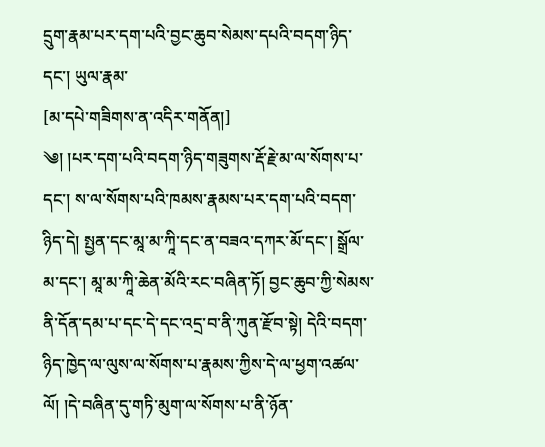དྲུག་རྣམ་པར་དག་པའི་བྱང་ཆུབ་སེམས་དཔའི་བདག་ཉིད་དང་། ཡུལ་རྣམ་
[མ་དཔེ་གཟིགས་ན་འདིར་གནོན།]
༄། །པར་དག་པའི་བདག་ཉིད་གཟུགས་རྡོ་རྗེ་མ་ལ་སོགས་པ་དང་། ས་ལ་སོགས་པའི་ཁམས་རྣམས་པར་དག་པའི་བདག་ཉིད་དེ། སྤྱན་དང་མཱ་མ་ཀཱི་དང་ན་བཟའ་དཀར་མོ་དང་། སྒྲོལ་མ་དང་། མཱ་མ་ཀཱི་ཆེན་མོའི་རང་བཞིན་ཏོ། བྱང་ཆུབ་ཀྱི་སེམས་ནི་དོན་དམ་པ་དང་དེ་དང་འདྲ་བ་ནི་ཀུན་རྫོབ་སྟེ། དེའི་བདག་ཉིད་ཁྱེད་ལ་ལུས་ལ་སོགས་པ་རྣམས་ཀྱིས་དེ་ལ་ཕྱག་འཚལ་ལོ། །དེ་བཞིན་དུ་གཏི་མུག་ལ་སོགས་པ་ནི་ཉོན་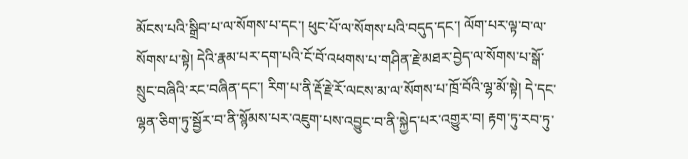མོངས་པའི་སྒྲིབ་པ་ལ་སོགས་པ་དང་། ཕུང་པོ་ལ་སོགས་པའི་བདུད་དང་། ལོག་པར་ལྟ་བ་ལ་སོགས་པ་སྟེ། དེའི་རྣམ་པར་དག་པའི་ངོ་བོ་འཕགས་པ་གཤིན་རྗེ་མཐར་བྱེད་ལ་སོགས་པ་སྒོ་སྲུང་བཞིའི་རང་བཞིན་དང་། རིག་པ་ནི་རྡོ་རྗེ་རོ་ལངས་མ་ལ་སོགས་པ་ཁྲོ་བོའི་ལྷ་མོ་སྟེ། དེ་དང་ལྷན་ཅིག་ཏུ་སྦྱོར་བ་ནི་སྙོམས་པར་འཇུག་པས་འབྱུང་བ་ནི་སྐྱེད་པར་འགྱུར་བ། རྟག་ཏུ་རབ་ཏུ་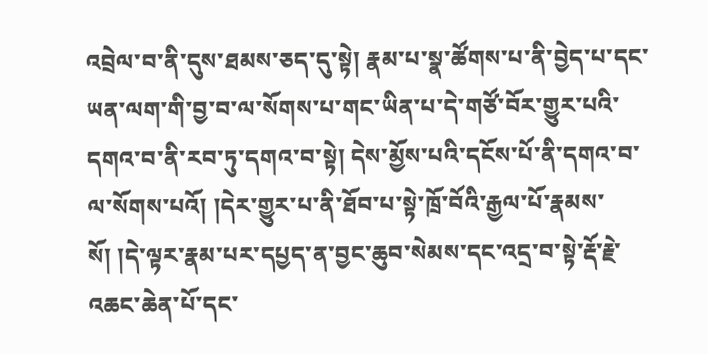འབྲེལ་བ་ནི་དུས་ཐམས་ཅད་དུ་སྟེ། རྣམ་པ་སྣ་ཚོགས་པ་ནི་བྱེད་པ་དང་ཡན་ལག་གི་བྱ་བ་ལ་སོགས་པ་གང་ཡིན་པ་དེ་གཙོ་བོར་གྱུར་པའི་དགའ་བ་ནི་རབ་ཏུ་དགའ་བ་སྟེ། དེས་མྱོས་པའི་དངོས་པོ་ནི་དགའ་བ་ལ་སོགས་པའོ། །དེར་གྱུར་པ་ནི་ཐོབ་པ་སྟེ་ཁྲོ་བོའི་རྒྱལ་པོ་རྣམས་སོ། །དེ་ལྟར་རྣམ་པར་དཔྱད་ན་བྱང་ཆུབ་སེམས་དང་འདྲ་བ་སྟེ་རྡོ་རྗེ་འཆང་ཆེན་པོ་དང་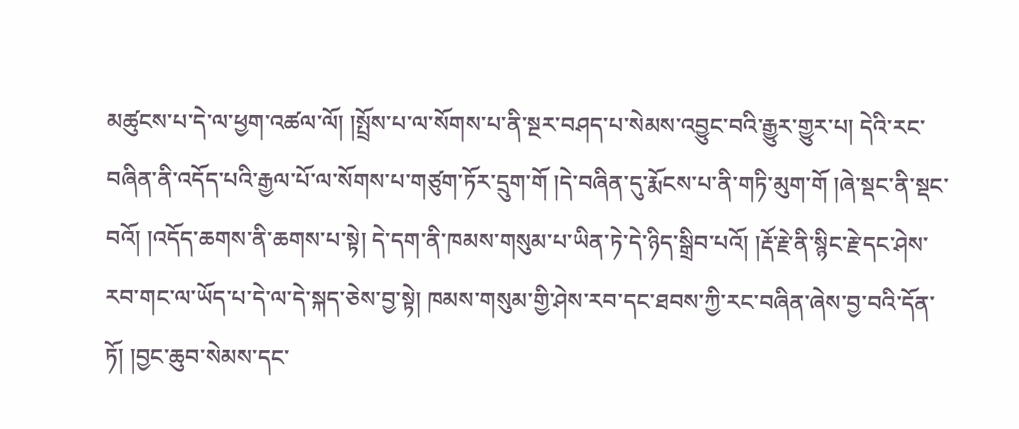མཚུངས་པ་དེ་ལ་ཕྱག་འཚལ་ལོ། །སྤྲོས་པ་ལ་སོགས་པ་ནི་སྔར་བཤད་པ་སེམས་འབྱུང་བའི་རྒྱུར་གྱུར་པ། དེའི་རང་བཞིན་ནི་འདོད་པའི་རྒྱལ་པོ་ལ་སོགས་པ་གཙུག་ཏོར་དྲུག་གོ །དེ་བཞིན་དུ་རྨོངས་པ་ནི་གཏི་མུག་གོ །ཞེ་སྡང་ནི་སྡང་བའོ། །འདོད་ཆགས་ནི་ཆགས་པ་སྟེ། དེ་དག་ནི་ཁམས་གསུམ་པ་ཡིན་ཏེ་དེ་ཉིད་སྒྲིབ་པའོ། །རྡོ་རྗེ་ནི་སྙིང་རྗེ་དང་ཤེས་རབ་གང་ལ་ཡོད་པ་དེ་ལ་དེ་སྐད་ཅེས་བྱ་སྟེ། ཁམས་གསུམ་གྱི་ཤེས་རབ་དང་ཐབས་ཀྱི་རང་བཞིན་ཞེས་བྱ་བའི་དོན་ཏོ། །བྱང་ཆུབ་སེམས་དང་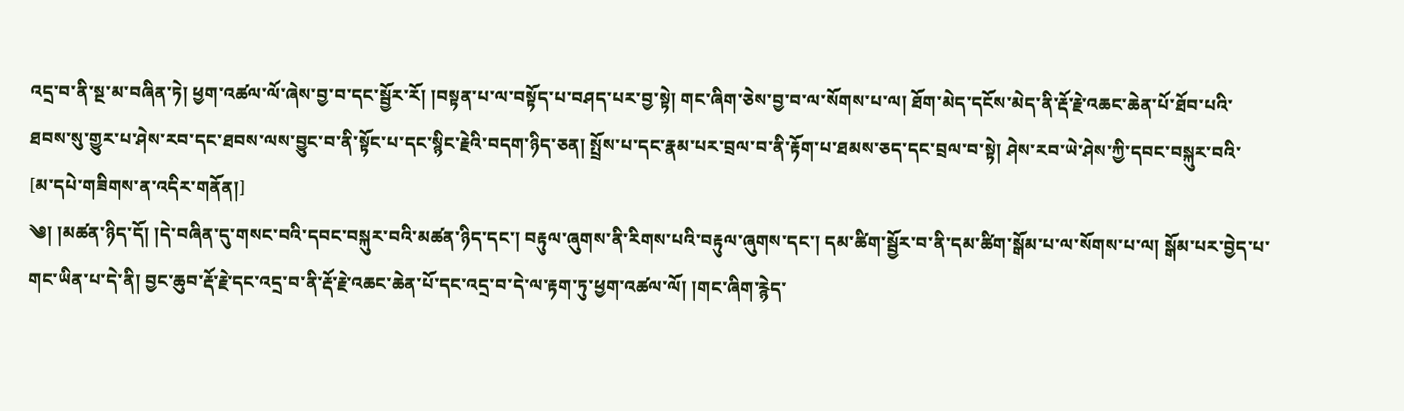འདྲ་བ་ནི་སྔ་མ་བཞིན་ཏེ། ཕྱག་འཚལ་ལོ་ཞེས་བྱ་བ་དང་སྦྱོར་རོ། །བསྟན་པ་ལ་བསྟོད་པ་བཤད་པར་བྱ་སྟེ། གང་ཞིག་ཅེས་བྱ་བ་ལ་སོགས་པ་ལ། ཐོག་མེད་དངོས་མེད་ནི་རྡོ་རྗེ་འཆང་ཆེན་པོ་ཐོབ་པའི་ཐབས་སུ་གྱུར་པ་ཤེས་རབ་དང་ཐབས་ལས་བྱུང་བ་ནི་སྟོང་པ་དང་སྙིང་རྗེའི་བདག་ཉིད་ཅན། སྤྲོས་པ་དང་རྣམ་པར་བྲལ་བ་ནི་རྟོག་པ་ཐམས་ཅད་དང་བྲལ་བ་སྟེ། ཤེས་རབ་ཡེ་ཤེས་ཀྱི་དབང་བསྐུར་བའི་
[མ་དཔེ་གཟིགས་ན་འདིར་གནོན།]
༄། །མཚན་ཉིད་དོ། །དེ་བཞིན་དུ་གསང་བའི་དབང་བསྐུར་བའི་མཚན་ཉིད་དང་། བརྟུལ་ཞུགས་ནི་རིགས་པའི་བརྟུལ་ཞུགས་དང་། དམ་ཚིག་སྦྱོར་བ་ནི་དམ་ཚིག་སྒོམ་པ་ལ་སོགས་པ་ལ། སྒོམ་པར་བྱེད་པ་གང་ཡིན་པ་དེ་ནི། བྱང་ཆུབ་རྡོ་རྗེ་དང་འདྲ་བ་ནི་རྡོ་རྗེ་འཆང་ཆེན་པོ་དང་འདྲ་བ་དེ་ལ་རྟག་ཏུ་ཕྱག་འཚལ་ལོ། །གང་ཞིག་རྙེད་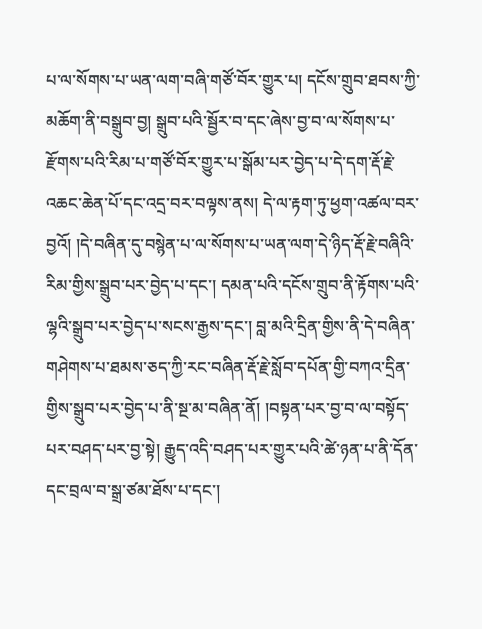པ་ལ་སོགས་པ་ཡན་ལག་བཞི་གཙོ་བོར་གྱུར་པ། དངོས་གྲུབ་ཐབས་ཀྱི་མཆོག་ནི་བསྒྲུབ་བྱ། སྒྲུབ་པའི་སྦྱོར་བ་དང་ཞེས་བྱ་བ་ལ་སོགས་པ་རྫོགས་པའི་རིམ་པ་གཙོ་བོར་གྱུར་པ་སྒོམ་པར་བྱེད་པ་དེ་དག་རྡོ་རྗེ་འཆང་ཆེན་པོ་དང་འདྲ་བར་བལྟས་ནས། དེ་ལ་རྟག་ཏུ་ཕྱག་འཚལ་བར་བྱའོ། །དེ་བཞིན་དུ་བསྙེན་པ་ལ་སོགས་པ་ཡན་ལག་དེ་ཉིད་རྡོ་རྗེ་བཞིའི་རིམ་གྱིས་སྒྲུབ་པར་བྱེད་པ་དང་། དམན་པའི་དངོས་གྲུབ་ནི་རྟོགས་པའི་ལྷའི་སྒྲུབ་པར་བྱེད་པ་སངས་རྒྱས་དང་། བླ་མའི་དྲིན་གྱིས་ནི་དེ་བཞིན་གཤེགས་པ་ཐམས་ཅད་ཀྱི་རང་བཞིན་རྡོ་རྗེ་སློབ་དཔོན་གྱི་བཀའ་དྲིན་གྱིས་སྒྲུབ་པར་བྱེད་པ་ནི་སྔ་མ་བཞིན་ནོ། །བསྟན་པར་བྱ་བ་ལ་བསྟོད་པར་བཤད་པར་བྱ་སྟེ། རྒྱུད་འདི་བཤད་པར་གྱུར་པའི་ཚེ་ཉན་པ་ནི་དོན་དང་བྲལ་བ་སྒྲ་ཙམ་ཐོས་པ་དང་།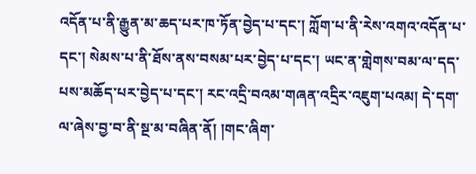འདོན་པ་ནི་རྒྱུན་མ་ཆད་པར་ཁ་ཏོན་བྱེད་པ་དང་། ཀློག་པ་ནི་རེས་འགའ་འདོན་པ་དང་། སེམས་པ་ནི་ཐོས་ནས་བསམ་པར་བྱེད་པ་དང་། ཡང་ན་གླེགས་བམ་ལ་དད་པས་མཆོད་པར་བྱེད་པ་དང་། རང་འདྲི་བའམ་གཞན་འདྲིར་འཇུག་པའམ། དེ་དག་ལ་ཞེས་བྱ་བ་ནི་སྔ་མ་བཞིན་ནོ། །གང་ཞིག་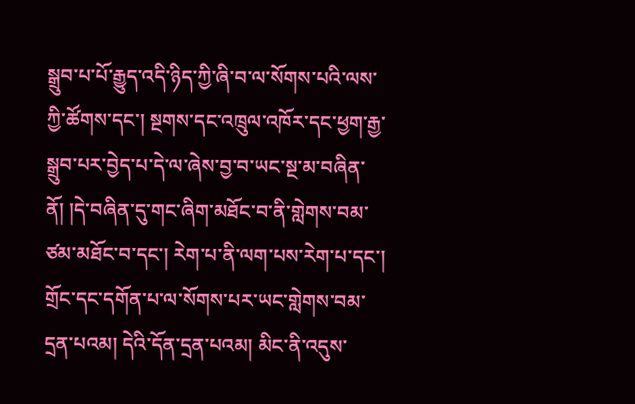སྒྲུབ་པ་པོ་རྒྱུད་འདི་ཉིད་ཀྱི་ཞི་བ་ལ་སོགས་པའི་ལས་ཀྱི་ཚོགས་དང་། སྔགས་དང་འཁྲུལ་འཁོར་དང་ཕྱག་རྒྱ་སྒྲུབ་པར་བྱེད་པ་དེ་ལ་ཞེས་བྱ་བ་ཡང་སྔ་མ་བཞིན་ནོ། །དེ་བཞིན་དུ་གང་ཞིག་མཐོང་བ་ནི་གླེགས་བམ་ཙམ་མཐོང་བ་དང་། རེག་པ་ནི་ལག་པས་རེག་པ་དང་། གྲོང་དང་དགོན་པ་ལ་སོགས་པར་ཡང་གླེགས་བམ་དྲན་པའམ། དེའི་དོན་དྲན་པའམ། མིང་ནི་འདུས་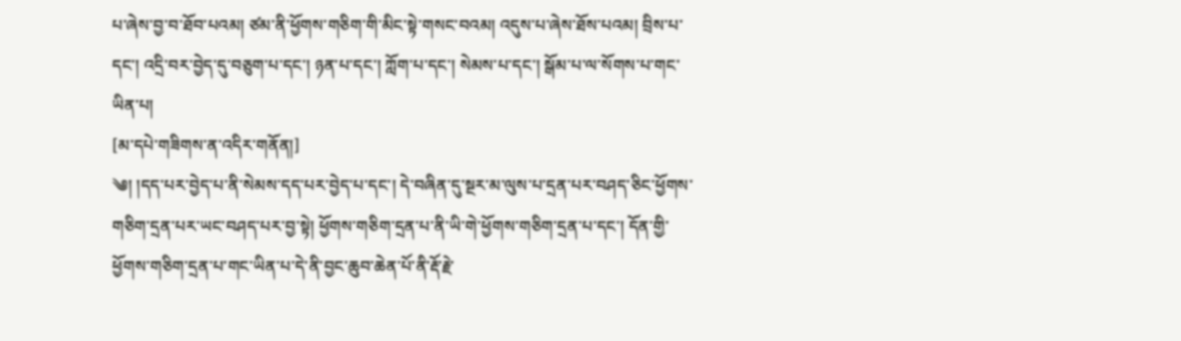པ་ཞེས་བྱ་བ་ཐོབ་པའམ། ཙམ་ནི་ཕྱོགས་གཅིག་གི་མིང་སྟེ་གསང་བའམ། འདུས་པ་ཞེས་ཐོས་པའམ། བྲིས་པ་དང་། འདྲི་བར་བྱེད་དུ་བཅུག་པ་དང་། ཉན་པ་དང་། ཀློག་པ་དང་། སེམས་པ་དང་། སྒོམ་པ་ལ་སོགས་པ་གང་ཡིན་པ།
[མ་དཔེ་གཟིགས་ན་འདིར་གནོན།]
༄། །དད་པར་བྱེད་པ་ནི་སེམས་དད་པར་བྱེད་པ་དང་། དེ་བཞིན་དུ་སྔར་མ་ལུས་པ་དྲན་པར་བཤད་ཅིང་ཕྱོགས་གཅིག་དྲན་པར་ཡང་བཤད་པར་བྱ་སྟེ། ཕྱོགས་གཅིག་དྲན་པ་ནི་ཡི་གེ་ཕྱོགས་གཅིག་དྲན་པ་དང་། དོན་གྱི་ཕྱོགས་གཅིག་དྲན་པ་གང་ཡིན་པ་དེ་ནི་བྱང་ཆུབ་ཆེན་པོ་ནི་རྡོ་རྗེ་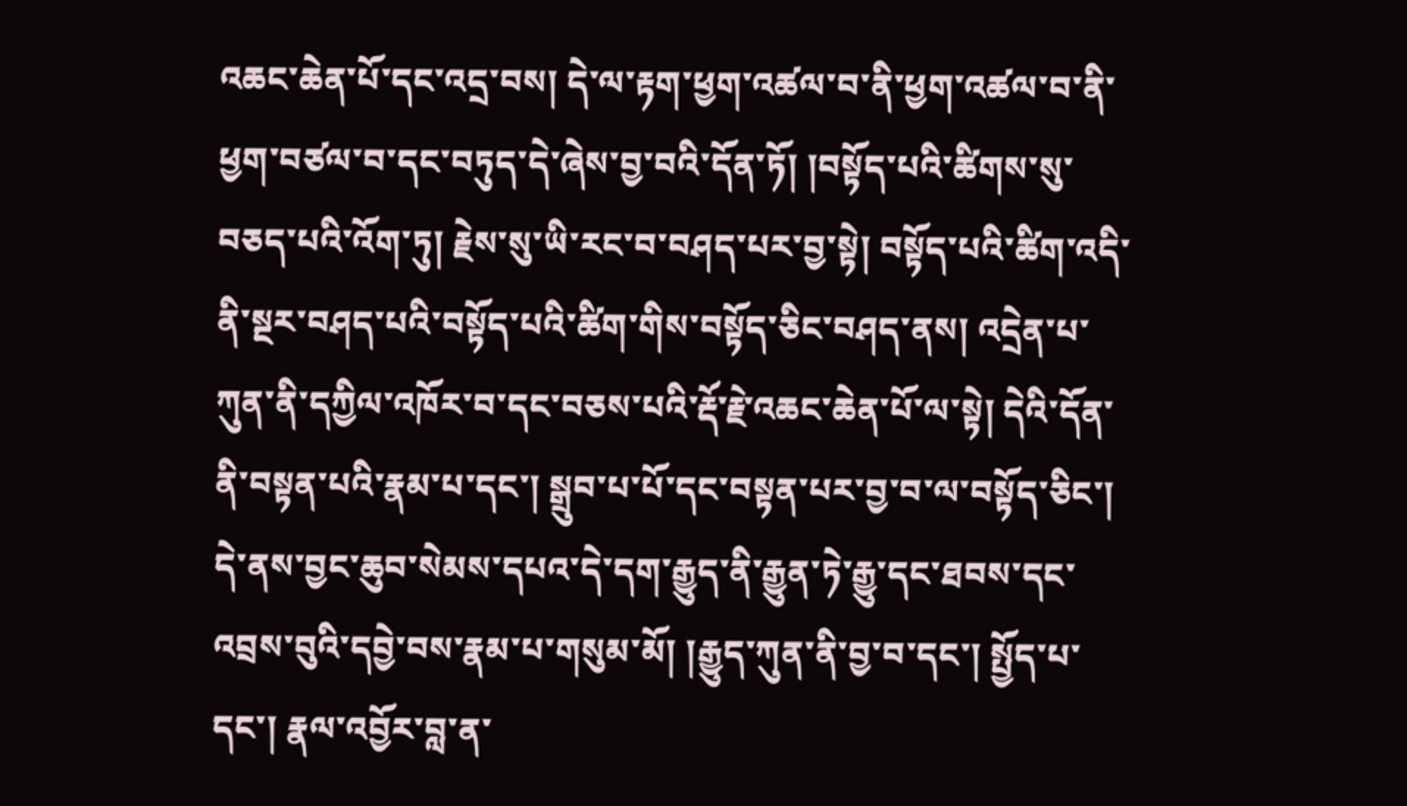འཆང་ཆེན་པོ་དང་འདྲ་བས། དེ་ལ་རྟག་ཕྱག་འཚལ་བ་ནི་ཕྱག་འཚལ་བ་ནི་ཕྱག་བཙལ་བ་དང་བཏུད་དེ་ཞེས་བྱ་བའི་དོན་ཏོ། །བསྟོད་པའི་ཚིགས་སུ་བཅད་པའི་འོག་ཏུ། རྗེས་སུ་ཡི་རང་བ་བཤད་པར་བྱ་སྟེ། བསྟོད་པའི་ཚིག་འདི་ནི་སྔར་བཤད་པའི་བསྟོད་པའི་ཚིག་གིས་བསྟོད་ཅིང་བཤད་ནས། འདྲེན་པ་ཀུན་ནི་དཀྱིལ་འཁོར་བ་དང་བཅས་པའི་རྡོ་རྗེ་འཆང་ཆེན་པོ་ལ་སྟེ། དེའི་དོན་ནི་བསྟན་པའི་རྣམ་པ་དང་། སྒྲུབ་པ་པོ་དང་བསྟན་པར་བྱ་བ་ལ་བསྟོད་ཅིང་། དེ་ནས་བྱང་ཆུབ་སེམས་དཔའ་དེ་དག་རྒྱུད་ནི་རྒྱུན་ཏེ་རྒྱུ་དང་ཐབས་དང་འབྲས་བུའི་དབྱེ་བས་རྣམ་པ་གསུམ་མོ། །རྒྱུད་ཀུན་ནི་བྱ་བ་དང་། སྤྱོད་པ་དང་། རྣལ་འབྱོར་བླ་ན་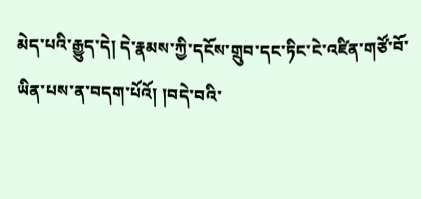མེད་པའི་རྒྱུད་དེ། དེ་རྣམས་ཀྱི་དངོས་གྲུབ་དང་ཏིང་ངེ་འཛིན་གཙོ་བོ་ཡིན་པས་ན་བདག་པོའོ། །བདེ་བའི་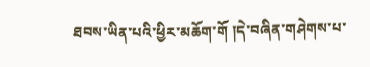ཐབས་ཡིན་པའི་ཕྱིར་མཆོག་གོ །དེ་བཞིན་གཤེགས་པ་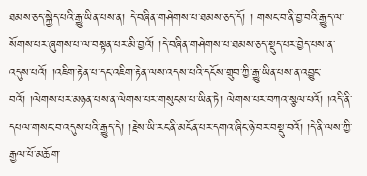ཐམས་ཅད་སྐྱེད་པའི་རྒྱུ་ཡིན་པས་ན། དེ་བཞིན་གཤེགས་པ་ཐམས་ཅད་དོ། ། གསང་བ་ནི་བྱ་བའི་རྒྱུད་ལ་སོགས་པར་ཞུགས་པ་ལ་བསྟན་པར་མི་བྱའོ། །དེ་བཞིན་གཤེགས་པ་ཐམས་ཅད་སྡུད་པར་བྱེད་པས་ན་འདུས་པའོ། །འཇིག་རྟེན་པ་དང་འཇིག་རྟེན་ལས་འདས་པའི་དངོས་གྲུབ་ཀྱི་རྒྱུ་ཡིན་པས་ན་འབྱུང་བའོ། །ལེགས་པར་མཉན་པས་ན་ལེགས་པར་གསུངས་པ་ཡིན་ཏེ། ལེགས་པར་བཀའ་སྩལ་པའོ། །འདི་ནི་དཔལ་གསང་བ་འདུས་པའི་རྒྱུད་དེ། །རྗེས་ཡི་རང་ནི་མངོན་པར་དགའ་ཞིང་ཉེ་བར་བསྡུ་བའོ། །དེ་ནི་ལས་ཀྱི་རྒྱལ་པོ་མཆོག་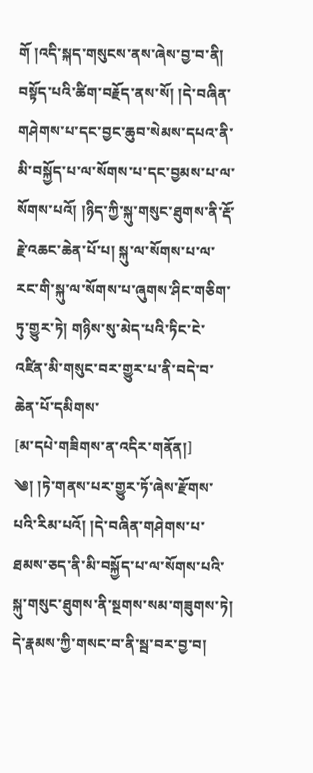གོ །འདི་སྐད་གསུངས་ནས་ཞེས་བྱ་བ་ནི། བསྟོད་པའི་ཚིག་བརྗོད་ནས་སོ། །དེ་བཞིན་གཤེགས་པ་དང་བྱང་ཆུབ་སེམས་དཔའ་ནི་མི་བསྐྱོད་པ་ལ་སོགས་པ་དང་བྱམས་པ་ལ་སོགས་པའོ། །ཉིད་ཀྱི་སྐུ་གསུང་ཐུགས་ནི་རྡོ་རྗེ་འཆང་ཆེན་པོ་པ། སྐུ་ལ་སོགས་པ་ལ་རང་གི་སྐུ་ལ་སོགས་པ་ཞུགས་ཤིང་གཅིག་ཏུ་གྱུར་ཏེ། གཉིས་སུ་མེད་པའི་ཏིང་ངེ་འཛིན་མི་གསུང་བར་གྱུར་པ་ནི་བདེ་བ་ཆེན་པོ་དམིགས་
[མ་དཔེ་གཟིགས་ན་འདིར་གནོན།]
༄། །ཏེ་གནས་པར་གྱུར་ཏོ་ཞེས་རྫོགས་པའི་རིམ་པའོ། །དེ་བཞིན་གཤེགས་པ་ཐམས་ཅད་ནི་མི་བསྐྱོད་པ་ལ་སོགས་པའི་སྐུ་གསུང་ཐུགས་ནི་སྔགས་སམ་གཟུགས་ཏེ། དེ་རྣམས་ཀྱི་གསང་བ་ནི་སྦ་བར་བྱ་བ།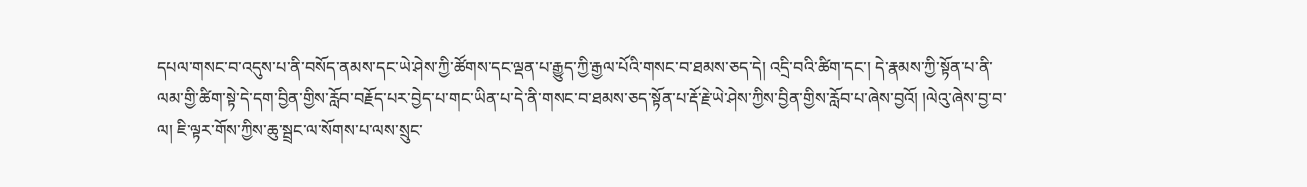དཔལ་གསང་བ་འདུས་པ་ནི་བསོད་ནམས་དང་ཡེ་ཤེས་ཀྱི་ཚོགས་དང་ལྡན་པ་རྒྱུད་ཀྱི་རྒྱལ་པོའི་གསང་བ་ཐམས་ཅད་དེ། འདྲི་བའི་ཚིག་དང་། དེ་རྣམས་ཀྱི་སྟོན་པ་ནི་ལམ་གྱི་ཚིག་སྟེ་དེ་དག་བྱིན་གྱིས་རློབ་བརྗོད་པར་བྱེད་པ་གང་ཡིན་པ་དེ་ནི་གསང་བ་ཐམས་ཅད་སྟོན་པ་རྡོ་རྗེ་ཡེ་ཤེས་ཀྱིས་བྱིན་གྱིས་རློབ་པ་ཞེས་བྱའོ། །ལེའུ་ཞེས་བྱ་བ་ལ། ཇི་ལྟར་གོས་ཀྱིས་ཆུ་སྦྲང་ལ་སོགས་པ་ལས་སྲུང་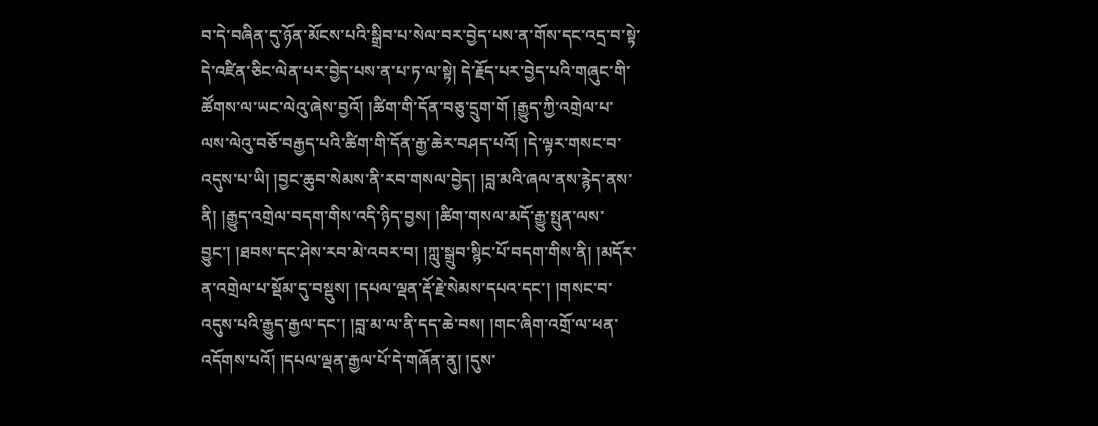བ་དེ་བཞིན་དུ་ཉོན་མོངས་པའི་སྒྲིབ་པ་སེལ་བར་བྱེད་པས་ན་གོས་དང་འདྲ་བ་སྟེ་དེ་འཛིན་ཅིང་ལེན་པར་བྱེད་པས་ན་པ་ཏ་ལ་སྟེ། དེ་རྗོད་པར་བྱེད་པའི་གཞུང་གི་ཚོགས་ལ་ཡང་ལེའུ་ཞེས་བྱའོ། །ཚིག་གི་དོན་བཅུ་དྲུག་གོ །རྒྱུད་ཀྱི་འགྲེལ་པ་ལས་ལེའུ་བཅོ་བརྒྱད་པའི་ཚིག་གི་དོན་རྒྱ་ཆེར་བཤད་པའོ། །དེ་ལྟར་གསང་བ་འདུས་པ་ཡི། །བྱང་ཆུབ་སེམས་ནི་རབ་གསལ་བྱེད། །བླ་མའི་ཞལ་ནས་རྙེད་ནས་ནི། །རྒྱུད་འགྲེལ་བདག་གིས་འདི་ཉིད་བྱས། །ཚིག་གསལ་མདོ་རྒྱུ་སྤུན་ལས་བྱུང་། །ཐབས་དང་ཤེས་རབ་མེ་འབར་བ། །ཀླུ་སྒྲུབ་སྙིང་པོ་བདག་གིས་ནི། །མདོར་ན་འགྲེལ་པ་སྡོམ་དུ་བསྡུས། །དཔལ་ལྡན་རྡོ་རྗེ་སེམས་དཔའ་དང་། །གསང་བ་འདུས་པའི་རྒྱུད་རྒྱལ་དང་། །བླ་མ་ལ་ནི་དད་ཆེ་བས། །གང་ཞིག་འགྲོ་ལ་ཕན་འདོགས་པའོ། །དཔལ་ལྡན་རྒྱལ་པོ་དེ་གཞོན་ནུ། །དུས་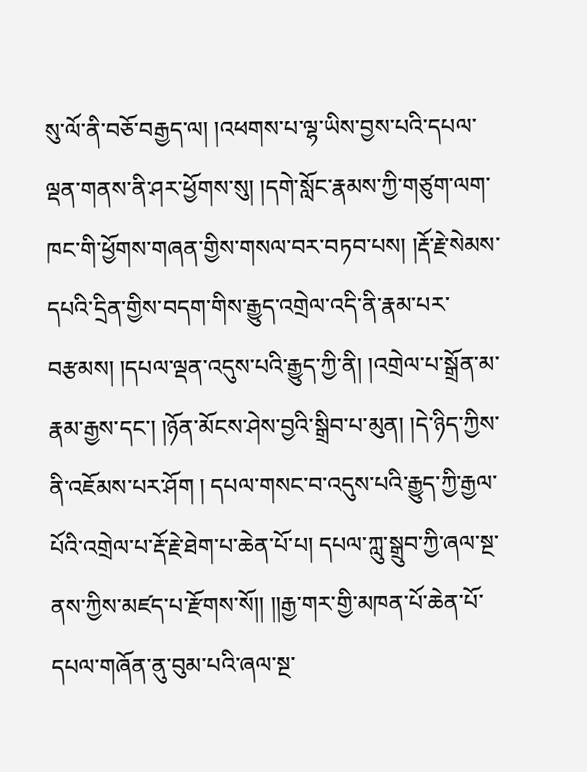སུ་ལོ་ནི་བཅོ་བརྒྱད་ལ། །འཕགས་པ་ལྷ་ཡིས་བྱས་པའི་དཔལ་ལྡན་གནས་ནི་ཤར་ཕྱོགས་སུ། །དགེ་སློང་རྣམས་ཀྱི་གཙུག་ལག་ཁང་གི་ཕྱོགས་གཞན་གྱིས་གསལ་བར་བཏབ་པས། །རྡོ་རྗེ་སེམས་དཔའི་དྲིན་གྱིས་བདག་གིས་རྒྱུད་འགྲེལ་འདི་ནི་རྣམ་པར་བརྩམས། །དཔལ་ལྡན་འདུས་པའི་རྒྱུད་ཀྱི་ནི། །འགྲེལ་པ་སྒྲོན་མ་རྣམ་རྒྱས་དང་། །ཉོན་མོངས་ཤེས་བྱའི་སྒྲིབ་པ་མུན། །དེ་ཉིད་ཀྱིས་ནི་འཇོམས་པར་ཤོག ། དཔལ་གསང་བ་འདུས་པའི་རྒྱུད་ཀྱི་རྒྱལ་པོའི་འགྲེལ་པ་རྡོ་རྗེ་ཐེག་པ་ཆེན་པོ་པ། དཔལ་ཀླུ་སྒྲུབ་ཀྱི་ཞལ་སྔ་ནས་ཀྱིས་མཛད་པ་རྫོགས་སོ།། །།རྒྱ་གར་གྱི་མཁན་པོ་ཆེན་པོ་དཔལ་གཞོན་ནུ་བུམ་པའི་ཞལ་སྔ་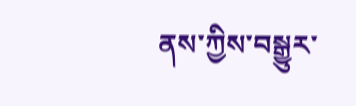ནས་ཀྱིས་བསྒྱུར་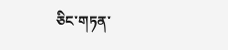ཅིང་གཏན་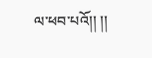ལ་ཕབ་པའོ།། །།